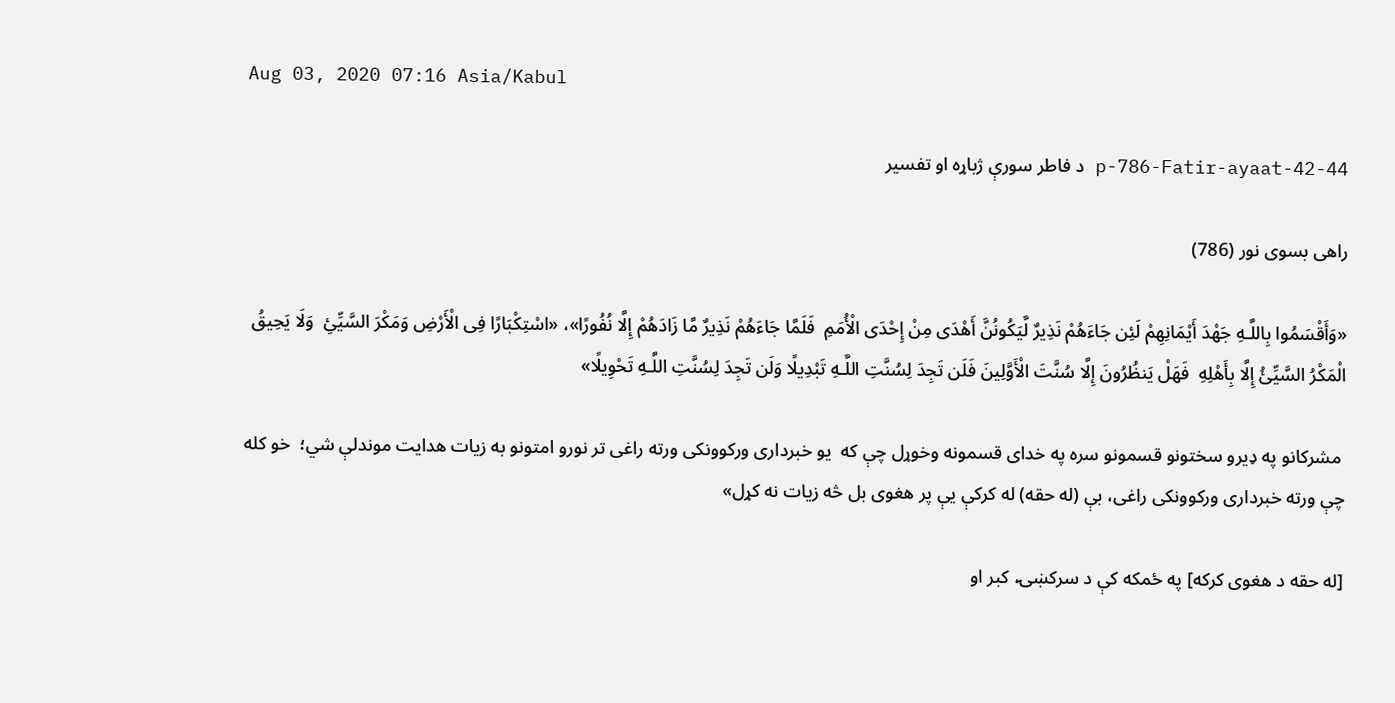Aug 03, 2020 07:16 Asia/Kabul

p-786-Fatir-ayaat-42-44 د فاطر سورې ژباړه او تفسیر

راهی بسوی نور (786)

«وَأَقْسَمُوا بِاللَّـهِ جَهْدَ أَیْمَانِهِمْ لَئِن جَاءَهُمْ نَذِیرٌ لَّیَکُونُنَّ أَهْدَى مِنْ إِحْدَى الْأُمَمِ  فَلَمَّا جَاءَهُمْ نَذِیرٌ مَّا زَادَهُمْ إِلَّا نُفُورًا»، «اسْتِکْبَارًا فِی الْأَرْضِ وَمَکْرَ السَّیِّئِ  وَلَا یَحِیقُ الْمَکْرُ السَّیِّئُ إِلَّا بِأَهْلِهِ  فَهَلْ یَنظُرُونَ إِلَّا سُنَّتَ الْأَوَّلِینَ فَلَن تَجِدَ لِسُنَّتِ اللَّـهِ تَبْدِیلًا وَلَن تَجِدَ لِسُنَّتِ اللَّـهِ تَحْوِیلًا»

 مشرکانو په ډیرو سختونو قسمونو سره په خدای قسمونه وخوړل چې که  یو خبرداری ورکوونکی ورته راغی تر نورو امتونو به زیات هدایت موندلې شي؛  خو کله چې ورته خبرداری ورکوونکی راغی، بې (له حقه) له کرکې یې پر هغوی بل څه زیات نه کړل»

[له حقه د هغوی کرکه] په ځمکه کې د سرکښۍ، کبر او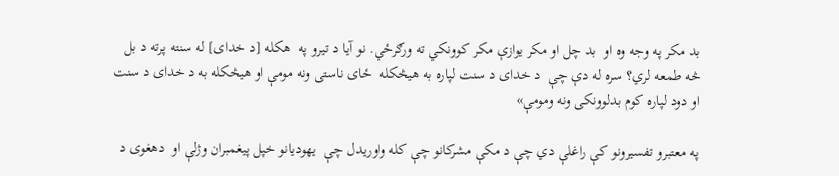بد مکر په وجه وه او  بد چل او مکر یوازې مکر کوونکي ته ورګرځي. نو آیا د تیرو په  هکله [د خدای] له سنته پرته د بل څه طمعه لري؟ سره له دې چې  د خدای د سنت لپاره به هیڅکله  ځای ناستی ونه مومې او هیڅکله به د خدای د سنت او دود لپاره کوم بدلوونکی ونه ومومې»

په معتبرو تفسیرونو کې راغلې دي چې د مکې مشرکانو چې کله واوریدل چې  یهودیانو خپل پیغمبران وژلې او  دهغوی د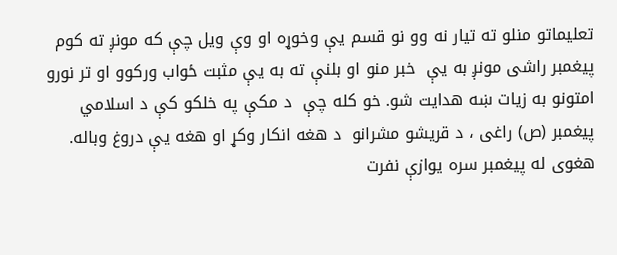تعلیماتو منلو ته تیار نه وو نو قسم یې وخوړه او وې ویل چې که مونږ ته کوم پیغمبر راشی مونږ به یې  خبر منو او بلنې ته به یې مثبت ځواب ورکوو او تر نورو امتونو به زیات ښه هدایت شو. خو کله چې  د مکې په خلکو کې د اسلامي پیغمبر (ص) راغی ، د قریشو مشرانو  د هغه انکار وکړ او هغه یې دروغ وباله. هغوی له پیغمبر سره یوازې نفرت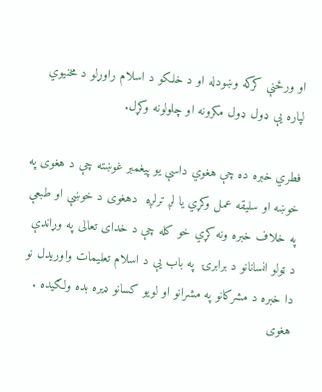او ورځنې کرکه وښودله او د خلکو د اسلام راوړلو د مخنیوي لپاره یې ډول ډول مکرونه او چلولونه وکړل.

فطري خبره ده چې هغوي داسې یو پیغمبر غوښته چې د هغوی په خوښه او سلیقه عمل وکړي یا لږ ترلږه  دهغوی د خوښې او طبعې په خلاف خبره ونه کړي خو کله چې د خدای تعالی په وړاندې د ټولو انسانانو د برابرۍ  په باب یې د اسلام تعلیمات واوریدل نو دا خبره د مشرکانو په مشرانو او لویو کسانو ډیره بده ولګیده . هغوی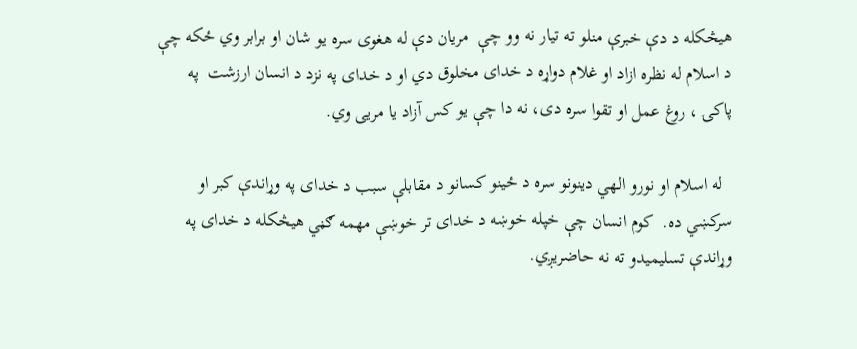هیڅکله د دې خبرې منلو ته تیار نه وو چې  مریان دې له هغوی سره یو شان او برابر وي ځکه چې د اسلام له نظره ازاد او غلام دواړه د خدای مخلوق دي او د خدای په نزد د انسان ارزشت  په پاکۍ ، روغ عمل او تقوا سره دی، نه دا چې یو کس آزاد یا مریی وي.

  له اسلام او نورو الهي دینونو سره د ځینو کسانو د مقابلې سبب د خدای په وړاندې کبر او سرکښي ده.  کوم انسان چې خپله خوښه د خدای تر خوښې مهمه ګڼي هیڅکله د خدای په وړاندې تسلیمیدو ته نه حاضریږي.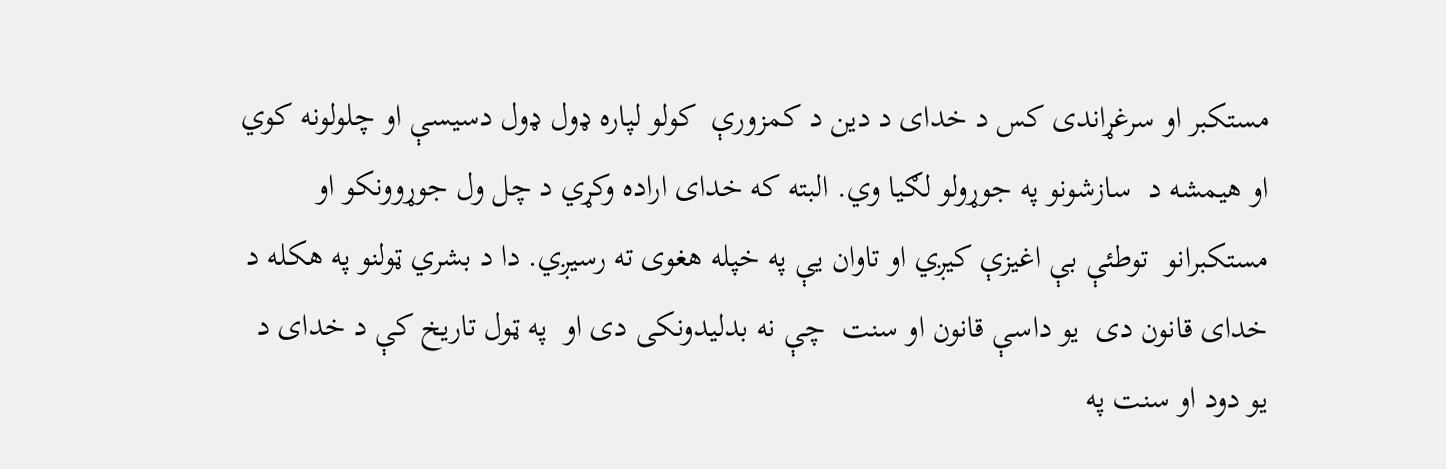مستکبر او سرغړاندی کس د خدای د دین د کمزورې  کولو لپاره ډول ډول دسیسې او چلولونه کوي او هیمشه د  سازشونو په جوړولو لګیا وي. البته که خدای اراده وکړي د چل ول جوړوونکو او مستکبرانو  توطئې بې اغیزې کیږي او تاوان یې په خپله هغوی ته رسیږي. دا د بشري ټولنو په هکله د خدای قانون دی  یو داسې قانون او سنت  چې نه بدلیدونکی دی او  په ټول تاریخ کې د خدای د یو دود او سنت په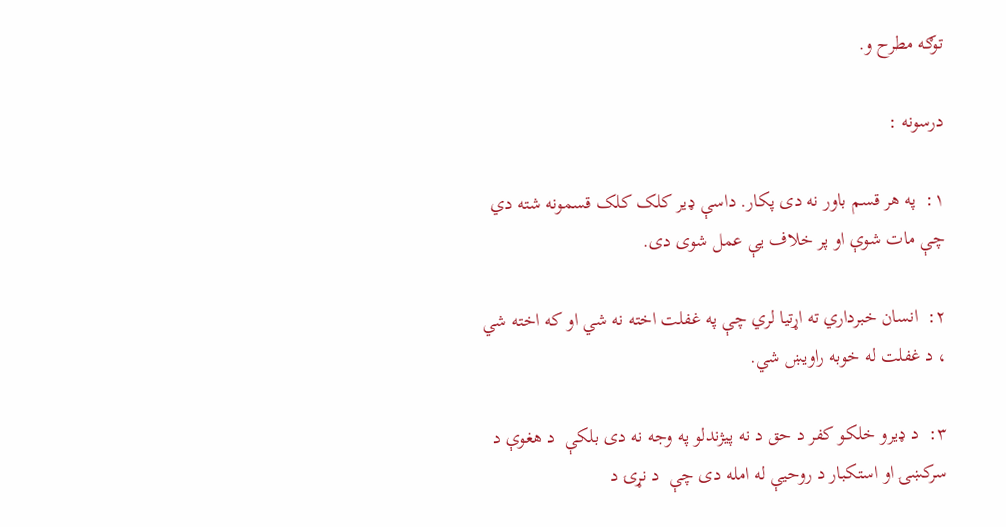توګه مطرح و.

درسونه :

۱:  په هر قسم باور نه دی پکار. داسې ډیر کلک کلک قسمونه شته دي چې مات شوې او پر خلاف یې عمل شوی دی.

۲:  انسان خبرداري ته اړتیا لري چې په غفلت اخته نه شي او که اخته شي ، د غفلت له خوبه راویښ شي.

۳:  د ډیرو خلکو کفر د حق د نه پیژندلو په وجه نه دی بلکې  د هغوې د سرکښۍ او استکبار د روحیې له امله دی چې  د نړۍ د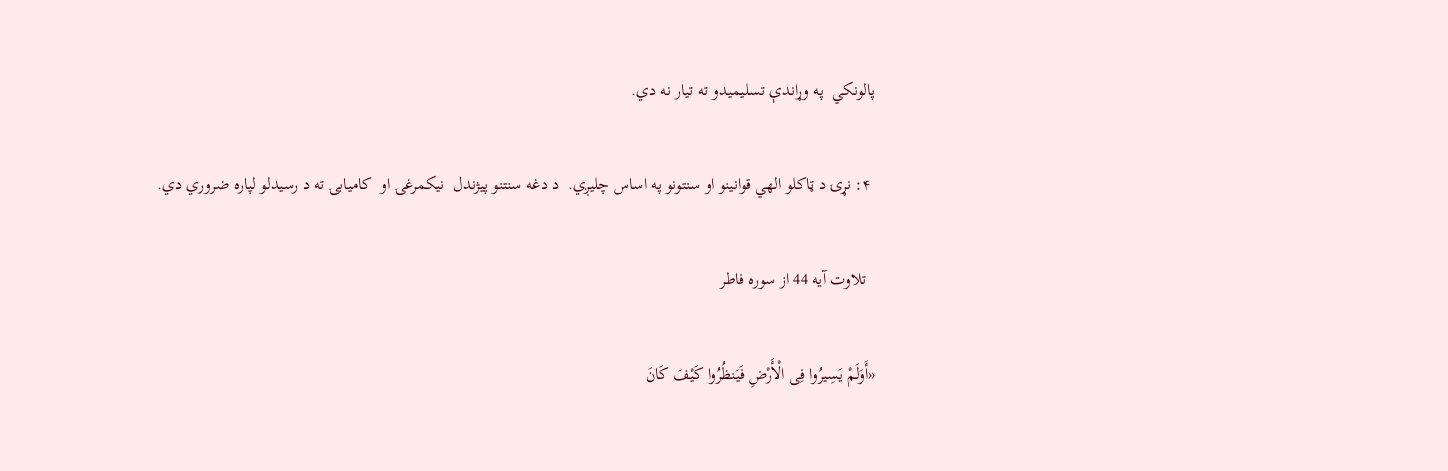پالونکي  په وړاندې تسلیمیدو ته تیار نه دي.

 ۴: نړۍ د ټاکلو الهي قوانینو او سنتونو په اساس چلیږي.  د دغه سنتنو پيژندل  نیکمرغۍ او  کامیابۍ ته د رسیدلو لپاره ضروري دي.

  تلاوت آیه 44 از سوره فاطر

«أَوَلَمْ یَسِیرُوا فِی الْأَرْضِ فَیَنظُرُوا کَیْفَ کَانَ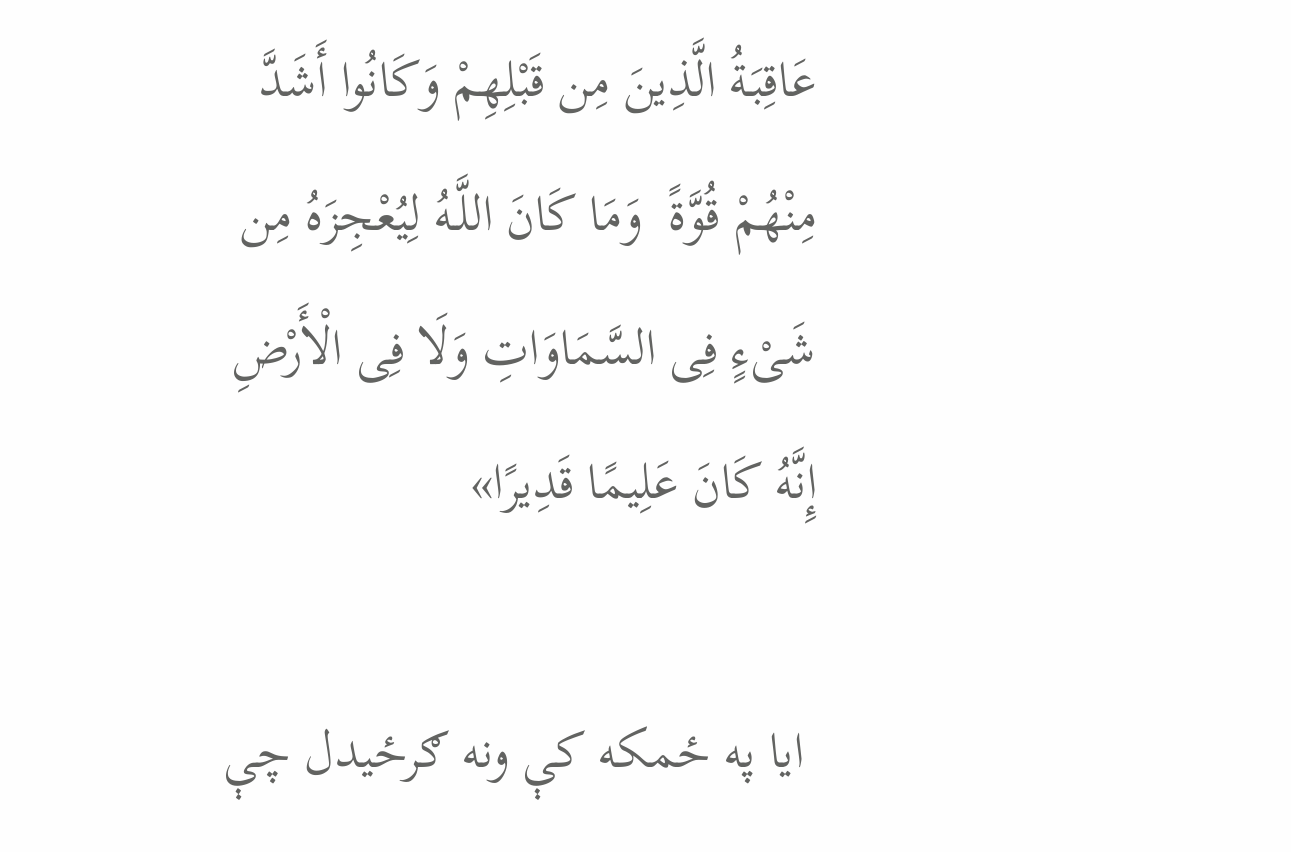عَاقِبَةُ الَّذِینَ مِن قَبْلِهِمْ وَکَانُوا أَشَدَّ مِنْهُمْ قُوَّةً  وَمَا کَانَ اللَّـهُ لِیُعْجِزَهُ مِن شَیْءٍ فِی السَّمَاوَاتِ وَلَا فِی الْأَرْضِ إِنَّهُ کَانَ عَلِیمًا قَدِیرًا»

 ایا په ځمکه کې ونه ګرځیدل چې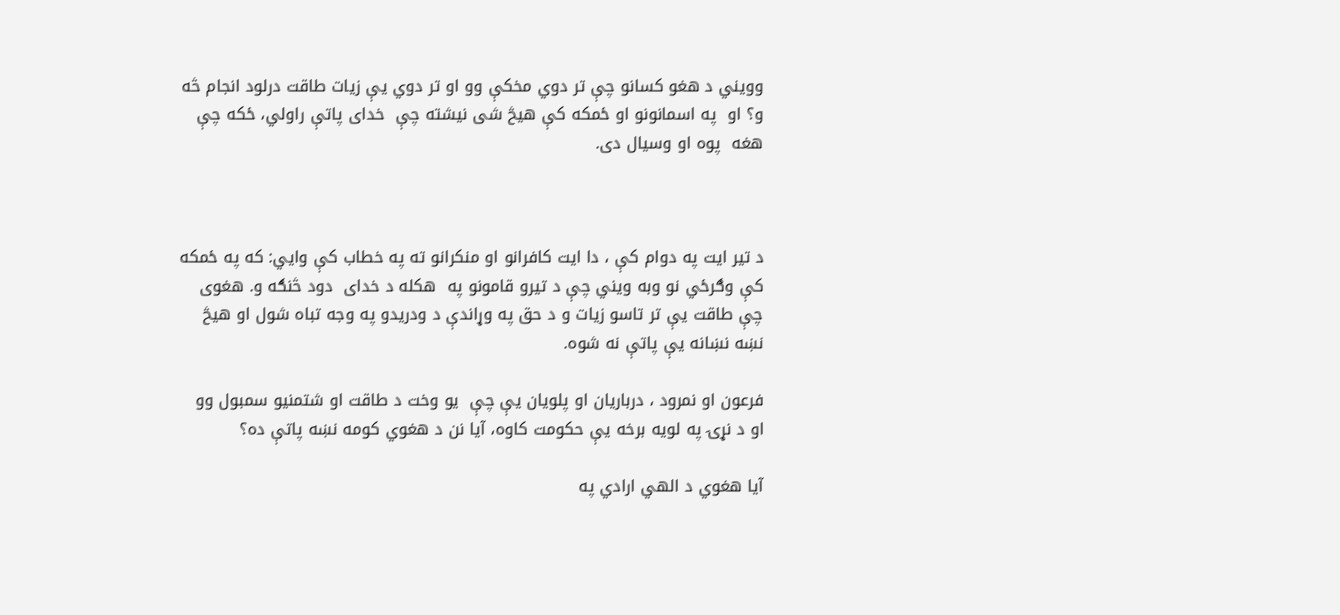وویني د هغو کسانو چې تر دوي مخکې وو او تر دوي یې زیات طاقت درلود انجام څه و؟ او  په اسمانونو او ځمکه کې هیڅ شی نیشته چې  خدای پاتې راولي، ځکه چې هغه  پوه او وسیال دی.



د تیر ایت په دوام کې ، دا ایت کافرانو او منکرانو ته په خطاب کې وایي: که په ځمکه کې وګرځي نو وبه ویني چې د تیرو قامونو په  هکله د خدای  دود څنګه و. هغوی چې طاقت یې تر تاسو زیات و د حق په وړاندې د ودریدو په وجه تباه شول او هیڅ نښه نښانه یې پاتې نه شوه.

فرعون او نمرود ، درباریان او پلویان یې چې  یو وخت د طاقت او شتمنیو سمبول وو او د نړۍ په لویه برخه یې حکومت کاوه، آیا نن د هغوي کومه نښه پاتې ده؟

آیا هغوي د الهي ارادي په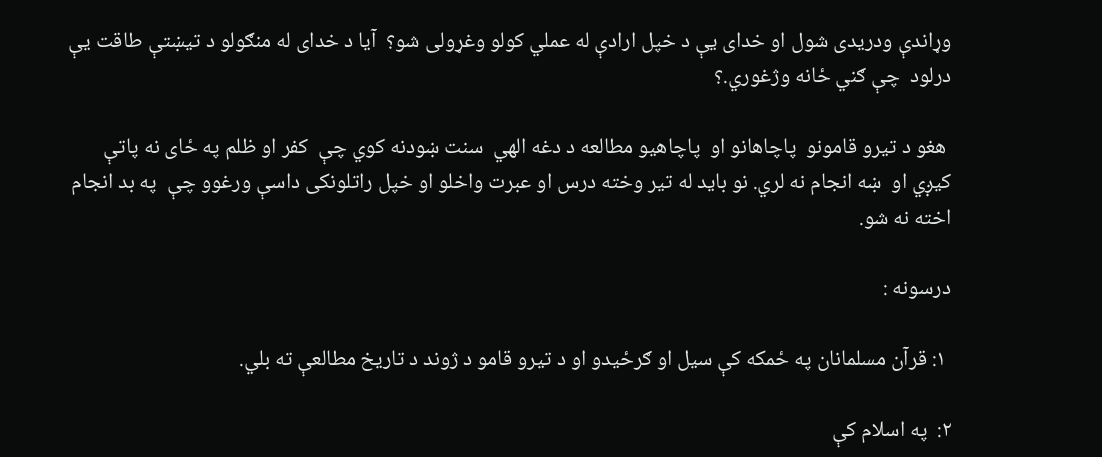وړاندې ودریدی شول او خدای یې د خپل ارادې له عملي کولو وغړولی شو؟  آیا د خدای له منګولو د تیښتې طاقت یې درلود  چې ګني ځانه وژغوري.؟

 هغو د تیرو قامونو  پاچاهانو او  پاچاهیو مطالعه د دغه الهي  سنت ښودنه کوي چې  کفر او ظلم په ځای نه پاتې کیږي او  ښه انجام نه لري. نو باید له تیر وخته درس او عبرت واخلو او خپل راتلونکی داسې ورغوو چې  په بد انجام اخته نه شو.

درسونه :

 ۱: قرآن مسلمانان په ځمکه کې سیل او ګرځیدو او د تیرو قامو د ژوند د تاریخ مطالعې ته بلي.

۲:  په اسلام کې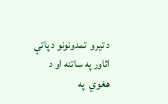د تیرو  تمدونونو د پاتې  اثاور په ساتنه او د هغوي  په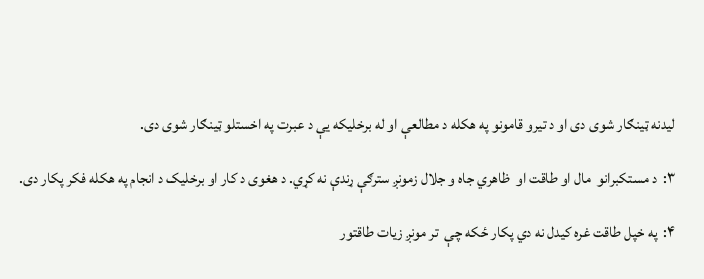لیدنه ټینګار شوی دی او د تیرو قامونو په هکله د مطالعې او له برخلیکه یې د عبرت په اخستلو ټینګار شوی دی.

۳:  د مستکبرانو  مال او طاقت او  ظاهري جاه و جلال زمونږ سترګې ړندې نه کړي. د هغوی د کار او برخلیک د انجام په هکله فکر پکار دی.

۴:  په خپل طاقت غره کیدل نه دي پکار ځکه چې  تر مونږ زیات طاقتور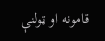قامونه او ټولنې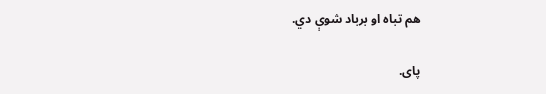هم تباه او برباد شوې دي.

پای.